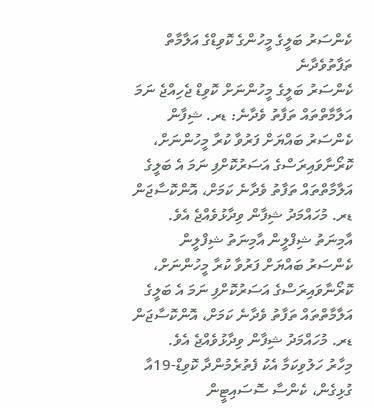ކެންސަރު ބަލީގެ މީހުންގެ ކޮވިޑްގެ އަލާމާތް ތަފާތުވެދާނެ
ކެންސަރު ބަލީގެ މީހުންނަށް ކޮވިޑް ޖެހިއްޖެ ނަމަ އަލާމާތްތައް ތަފާތު ވެދާނެ: ޑރ. ޝިފާން
ކެންސަރު ބައްޔަށް ފަރުވާ ކުރާ މީހުންނަށް، ކޮރޯނާވައިރަސްގެ އަސަރުކޮށްފި ނަމަ އެ ބަލީގެ އަލާމާތްތައް ތަފާތު ވެދާނެ ކަމަށް، އޮންކޮސާޖަން ޑރ. މުހައްމަދު ޝިފާން ވިދާޅުވެއްޖެ އެވެ.
އާމިނަތު ޝިފްލީން އާމިނަތު ޝިފްލީން
ކެންސަރު ބައްޔަށް ފަރުވާ ކުރާ މީހުންނަށް، ކޮރޯނާވައިރަސްގެ އަސަރުކޮށްފި ނަމަ އެ ބަލީގެ އަލާމާތްތައް ތަފާތު ވެދާނެ ކަމަށް، އޮންކޮސާޖަން ޑރ. މުހައްމަދު ޝިފާން ވިދާޅުވެއްޖެ އެވެ.
މިހާރު ހަލުވިކަމާ އެކު ފެތުރެމުންދާ ކޮވިޑް-19އާ ގުޅިގެން، ކެންސާ ސޮސައިޓީން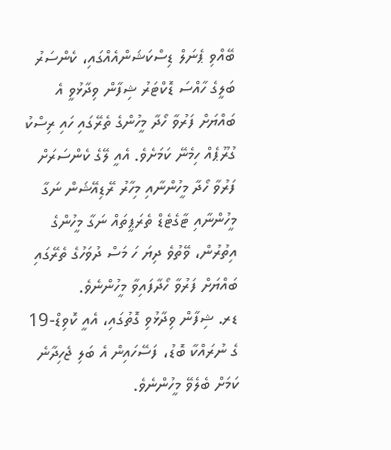ބޭއްވި ޕެނަލް ޑިސްކަޝަންއެއްގައި، ކެންސަރު ބަލީގެ ހާއްސަ ޑޮކްޓަރު ޝިފާން ވިދާޅުވީ އެ ބައްޔަށް ފަރުވާ ހޯދާ މީހުންގެ ތެރޭގައި ހައި ރިސްކު ގުރޫޕެއް ހިމެނޭ ކަމަށެވެ. އެއީ ލޭގެ ކެންސަރަށް ފަރުވާ ހޯދާ މީހުންނާއި މިހާރު ރޭޑިއޭޝަން ނަގާ މީހުންނާއި ޓާގެޓެޑް ތެރަޕީތައް ނަގާ މީހުންގެ އިތުރުން، ވޭތުވެ ދިޔަ ހަ މަސް ދުވަހުގެ ތެރޭގައި ބައްޔަށް ފަރުވާ ހޯދާފައިވާ މީހުންނެވެ.
ޑރ. ޝިފާން ވިދާޅުވި ގޮތުގައި، އެއީ ކޮވިޑް-19 ގެ ނުރައްކާ ބޮޑު، ފަސޭހައިން އެ ބަލި ޖެހިދާނެ ކަމަށް ބެލެވޭ މީހުންނެވެ.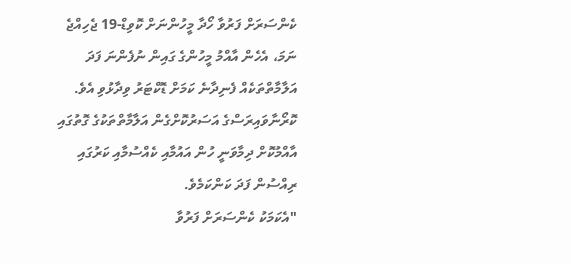ކެންސަރަށް ފަރުވާ ހޯދާ މީހުންނަށް ކޮވިޑް-19 ޖެހިއްޖެ ނަމަ، އެހެން އާއްމު މީހުންގެ ގައިން ނުފެންނަ ފަދަ އަލާމާތްތަކެއް ފެނިދާނެ ކަމަށް ޑޮކްޓަރު ވިދާޅުވި އެވެ. ކޮރޯނާވައިރަސްގެ އަސަރުކޮށްގެން އަލާމާތްތަކުގެ ގޮތުގައި އާއްމުކޮށް ދިމާވަނީ ހުން އައުމާއި ކެއްސުމާއި ކަރުގައި ރިއްސުން ފަދަ ކަންކަމެވެ.
"އެކަމަކު ކެންސަރަށް ފަރުވާ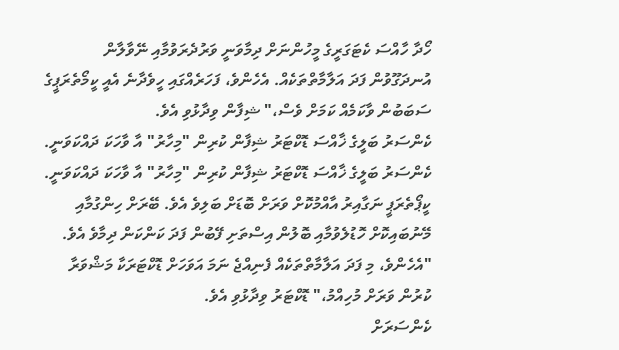ހޯދާ ހާއްސަ ކެޓަގަރީގެ މީހުންނަށް ދިމާވަނީ ވަރުދެރަވުމާއި ނޭވާލާން އުނދަގޫވުން ފަދަ އަލާމާތްތަކެއް. އެހެންވެ، ފަހަރެއްގައި ހީވެދާނެ އެއީ ކީމޯތެރަޕީގެ ސަބަބުން ވާކަމެއް ކަމަށް ވެސް،" ޝިފާން ވިދާޅުވި އެވެ.
ކެންސަރު ބަލީގެ ޚާއްސަ ޑޮކްޓަރު ޝިފާން ކުރިން "މިހާރު" އާ ވާހަކަ ދައްކަވަނީ.
ކެންސަރު ބަލީގެ ޚާއްސަ ޑޮކްޓަރު ޝިފާން ކުރިން "މިހާރު" އާ ވާހަކަ ދައްކަވަނީ.
ކީޕޯތެރަޕީ ނަގާއިރު އާއްމުކޮށް ވަރަށް ބޮޑަށް ބަލިވެ އެވެ. ބޭރަށް ހިންގުމާއި މޭނުބައިކޮށް ހޮޑުލެވުމާއި ބޮލުން އިސްތަށި ފޭބުން ފަދަ ކަންކަން ދިމާވެ އެވެ.
"އެހެންވެ، މި ފަދަ އަލާމާތްތަކެއް ފެނިއްޖެ ނަމަ އަވަހަށް ޑޮކްޓަރަކާ މަޝްވަރާ ކުރުން ވަރަށް މުހިއްމު،" ޑޮކްޓަރު ވިދާޅުވި އެވެ.
ކެންސަރަށް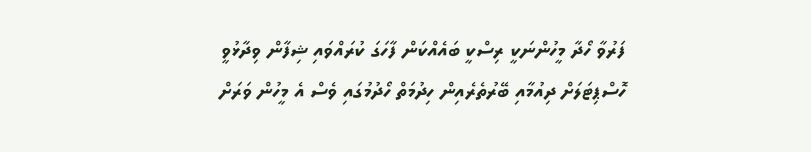ފަރުވާ ހޯދާ މީހުންނަކީ ރިސްކީ ބައެއްކަން ފާހަގަ ކުރައްވައި ޝިފާން ވިދާޅުވީ ހޮސްޕިޓަލަށް ދިއުމާއި ބޭރުތެރެއިން ހިދުމަތް ހޯދުމުގައި ވެސް އެ މީހުން ވަރަށް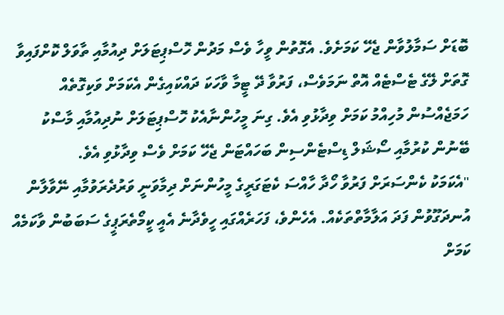ބޮޑަށް ސަމާލުވާން ޖެހޭ ކަމަށެވެ. އެގޮތުން ވީހާ ވެސް މަދުން ހޮސްޕިޓަލަށް ދިއުމާއި ތާވަލް ކޮށްފައިވާ ގޮތަށް ލޭގެ ޓެސްޓެއް އޮތް ނަމަވެސް، ފަރުވާ ދޭ ޓީމާ ވާހަކަ ދައްކައިގެން އެކަމަށް ވަކިގޮތެއް ހަމަޖެއްސުން މުހިއްމު ކަމަށް ވިދާޅުވި އެވެ. ގިނަ މީހުންނާއެކު ހޮސްޕިޓަލަށް ނުދިއުމާއި މާސްކު ބޭނުން ކުރުމާއި ސޯޝަލް ޑިސްޓެންސިން ބަހައްޓަން ޖެހޭ ކަމަށް ވެސް ވިދާޅުވި އެވެ.
"އެކަމަކު ކެންސަރަށް ފަރުވާ ހޯދާ ހާއްސަ ކެޓަގަރީގެ މީހުންނަށް ދިމާވަނީ ވަރުދެރަވުމާއި ނޭވާލާން އުނދަގޫވުން ފަދަ އަލާމާތްތަކެއް. އެހެންވެ، ފަހަރެއްގައި ހީވެދާނެ އެއީ ކީމޯތެރަޕީގެ ސަބަބުން ވާކަމެއް ކަމަށް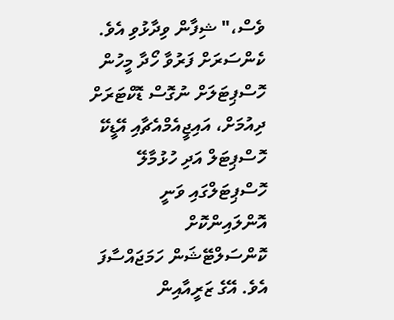ވެސް،" ޝިފާން ވިދާޅުވި އެވެ.
ކެންސަރަށް ފަރުވާ ހޯދާ މީހުން ހޮސްޕިޓަލަށް ނުގޮސް ޑޮކްޓަރަށް ދިއުމަށް، އައިޖީއެމްއެޗާއި އޭޑީކޭ ހޮސްޕިޓަލް އަދި ހުޅުމާލޭ ހޮސްޕިޓަލްގައި ވަނީ އޮންލައިންކޮށް ކޮންސަލްޓޭޝަން ހަމަޖައްސާފަ އެވެ. އޭގެ ޒަރީއާއިން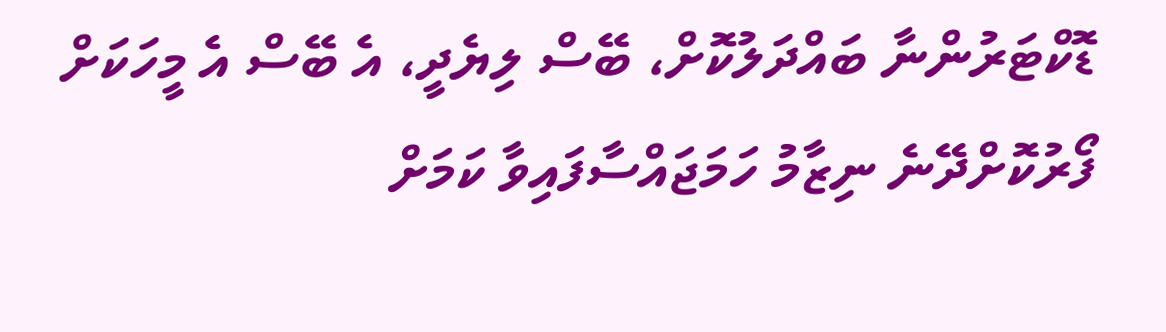ޑޮކްޓަރުންނާ ބައްދަލުކޮށް، ބޭސް ލިޔެދީ، އެ ބޭސް އެ މީހަކަށް ފޯރުކޮށްދޭނެ ނިޒާމު ހަމަޖައްސާފައިވާ ކަމަށް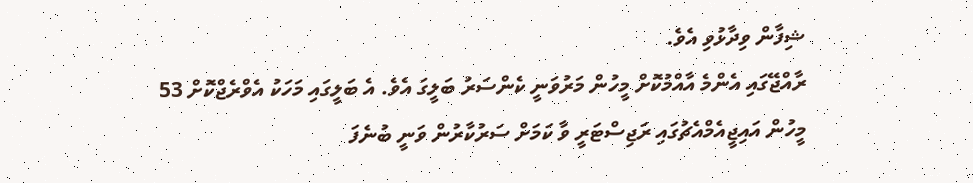ޝިފާން ވިދާޅުވި އެވެ.
ރާއްޖޭގައި އެންމެ އާއްމުކޮށް މީހުން މަރުވަނީ ކެންސަރު ބަލީގަ އެވެ. އެ ބަލީގައި މަހަކު އެވްރެޖްކޮށް 53 މީހުން އައިޖީއެމްއެޗުގައި ރަޖިސްޓަރީ ވާ ކަމަށް ސަރުކާރުން ވަނީ ބުނެފަ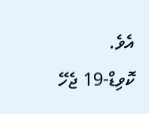އެވެ.
ކޮވިޑް-19 ޖެހޭ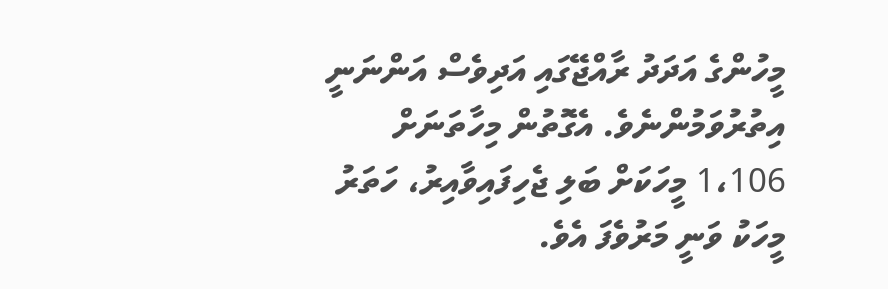މީހުންގެ އަދަދު ރާއްޖޭގައި އަދިވެސް އަންނަނީ އިތުރުވަމުންނެވެ. އެގޮތުން މިހާތަނަށް 1،106 މީހަކަށް ބަލި ޖެހިފައިވާއިރު، ހަތަރު މީހަކު ވަނީ މަރުވެފަ އެވެ.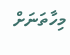މިހާތަނަށް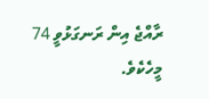ރާއްޖެ އިން ރަނގަޅުވީ 74 މީހެކެވެ.